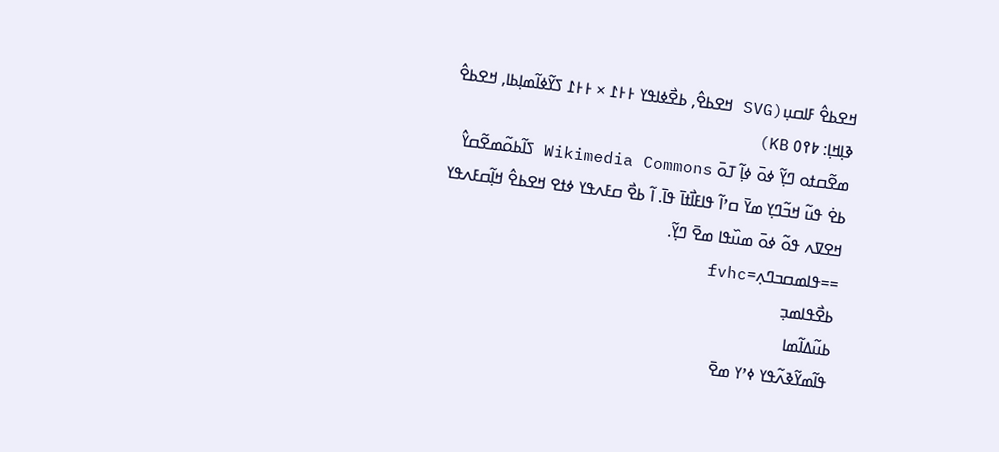ߞߐߕߐ߮ ߓߊߛߎ߲(SVG ߞߐߕߐ߮, ߕߐ߯ߦߊߟߌ ߅߅߁ × ߅߅߁ ߖߌ߬ߦߊ߬ߘߊ߲ߕߊ, ߞߐߕߐ߮ ߢߊ߲ߞߊ߲: ߈߉߀ KB)
ߘߐ߬ߛߙߋ ߣߌ߲߬ ߦߋ߫ ߦߊ߲߬ ߠߋ߫ Wikimedia Commons ߖߊ߬ߕߋ߬ߘߐ߬ߛߌ߮ ߕߐ߭ ߟߎ߬ ߞߏ߬ߣߌ߲ ߘߌ߫ ߛߴߊ߬ ߟߊߓߊ߯ߙߊ߫ ߟߊ߫. ߊ߬ ߕߐ߯ ߛߓߍߟߌ ߦߙߐ ߞߐߕߐ߮ ߞߊ߲߬ߛߓߍߟߌ ߞߐߜߍ ߟߋ߬ ߦߋ߫ ߘߎ߰ߟߊ ߘߐ߫ ߣߌ߲߬.
==ߟߊߘߛߏߣߍ߲=fvhc
ߕߐ߯ߟߊߘߏ߲
ߕߎ߬ߡߊ߬ߘߊ
ߟߊ߬ߘߌ߬ߢߍ߬ߟߌ ߦߴߌ ߘߐ߫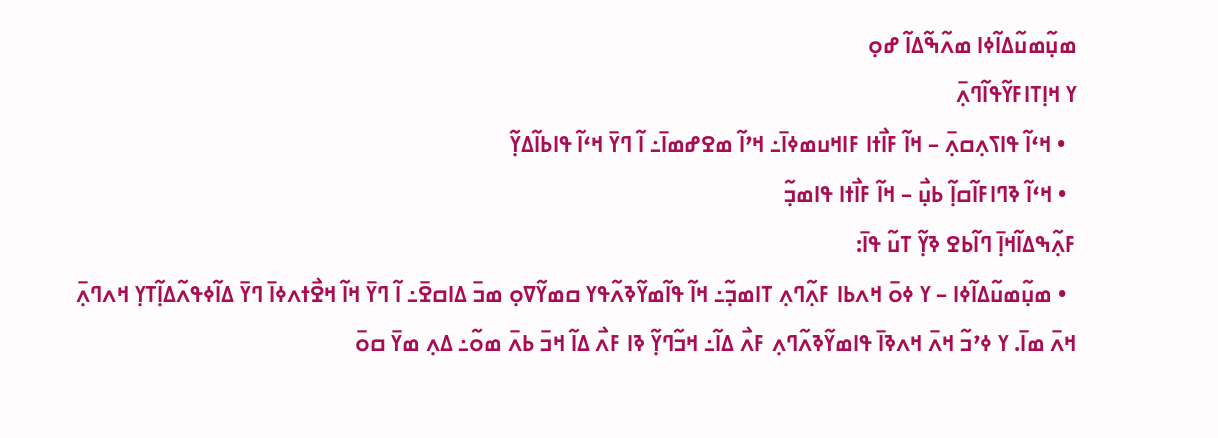ߘߎ߲߬ߘߎ߬ߡߊ߬ߦߊ ߘߍ߬ߒ߬ߡߊ߬ ߝߋ߲
ߌ ߞߊ߲ߠߊߓߌ߬ߟߊ߬ߣߍ߲߫
  • ߞߵߊ߬ ߟߊߖߍ߲ߛߍ߲߫ – ߞߊ߬ ߓߊ߯ߙߊ ߓߊߞߎߘߦߊ߫߸ ߞߴߊ߬ ߘߐߝߘߊ߫߸ ߊ߬ ߣߌ߫ ߞߵߊ߬ ߟߊߕߊ߬ߡߌ߲߬
  • ߞߵߊ߬ ߢߣߊߓߊ߬ߛߊ߲߬ ߕߎ߲߯ – ߞߊ߬ ߓߊ߯ߙߊ ߟߊߘߏ߲߬
ߓߍ߲߬ߒߡߊ߬ߞߊ߲߫ ߣߊ߬ߕߐ ߢߌ߲߬ ߠߎ߬ ߟߊ߫:
  • ߘߎ߲߬ߘߎ߬ߡߊ߬ߦߊ – ߌ ߦߋ߫ ߞߍߕߊ ߓߍ߲߬ߣߍ߲ ߠߊߘߏ߲߬߸ ߞߊ߬ ߟߊ߬ߘߌ߬ߢߍ߬ߟߌ ߛߘߌ߬ߜߋ߲ ߘߏ߫ ߡߊߛߐ߫߸ ߊ߬ ߣߌ߫ ߞߊ߬ ߞߐ߯ߙߍߦߊ߫ ߣߌ߫ ߡߊ߬ߦߟߍ߬ߡߊ߲߬ߠߌ߲ ߞߍߣߍ߲߫ ߞߍ߫ ߘߊ߫. ߌ ߦߴߏ߬ ߞߍ߫ ߞߍߢߊ߫ ߟߊߘߌ߬ߢߍ߬ߣߍ߲ ߓߍ߯ ߡߊ߬߸ ߞߏ߬ߣߌ߲߬ ߢߊ ߓߍ߯ ߡߊ߬ ߞߏ߫ ߕߍ߫ ߘߋ߬߸ ߡߍ߲ ߘߌ߫ ߛߋ߫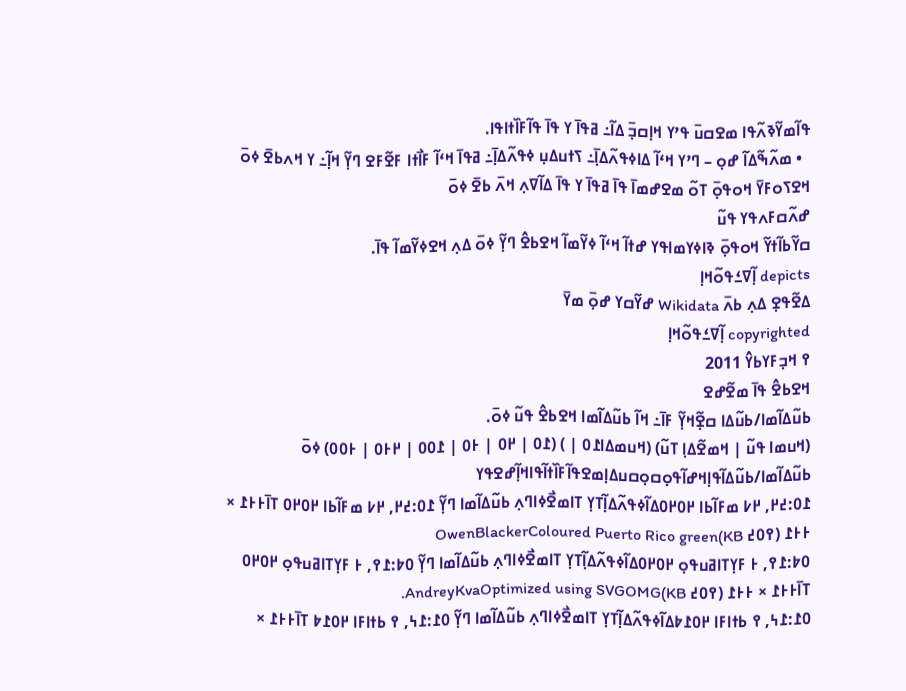ߟߊ߬ߘߌ߬ߢߍ߬ߟߊ ߘߐߛߎ߫ ߟߴߌ ߞߊ߲ߛߏ߲߫ ߡߊ߬߸ ߥߟߊ߫ ߌ ߟߊ߫ ߟߊ߬ߓߊ߰ߙߊߟߊ.
  • ߘߍ߬ߒ߬ߡߊ߬ ߝߋ߲ – ߣߴߌ ߞߵߊ߬ ߡߊߦߟߍ߬ߡߊ߲߫߸ ߖߙߎߡߎ߲ ߦߟߍ߬ߡߊ߲߫߸ ߥߟߊ߫ ߞߵߊ߬ ߓߊ߯ߙߊ ߓߐ߬ߓߐ ߣߌ߲߬ ߞߊ߲߬߸ ߌ ߞߍߕߐ߫ ߦߋ߫ ߞߐߖߋߓߌ߫ ߞߋߟߋ߲߫ ߠߋ߬ ߘߐߝߘߊ߫ ߟߊ߫ ߥߟߊ߫ ߌ ߟߊ߫ ߡߊ߬ߜߍ߲ ߞߍ߫ ߕߐ߫ ߦߋ߫
ߝߍ߬ߛߓߍߟߌ ߟߎ߬
ߛߌ߬ߕߊ߬ߙߌ߬ ߞߋߟߋ߲߫ ߢߊߦߌߘߊߟߌ ߝߙߊ߬ ߞߵߊ߬ ߦߌ߬ߘߊ߬ ߞߐߕߐ߮ ߣߌ߲߬ ߦߋ߫ ߡߍ߲ ߞߐߦߌ߬ߘߊ߬ ߟߊ߫.
depicts ߊ߲߬ߜߑߟߋ߬ߞߊ߲
ߡߐ߬ߟߐ߲ ߡߍ߲ ߕߍ߫ Wikidata ߝߌ߬ߛߌ ߝߋ߲߫ ߘߌ߫
copyrighted ߊ߲߬ߜߑߟߋ߬ߞߊ߲
߉ ߞߏ߲ߓߌߕߌ߮ 2011
ߞߐߕߐ߮ ߟߊ߫ ߘߐ߬ߝߐ
ߕߎ߬ߡߊ߬ߘߊ/ߕߎ߬ߡߊ ߛߐ߲߬ߞߌ߲߬ ߓߊ߫߸ ߞߊ߬ ߕߎ߬ߡߊ߬ߘߊ ߞߐߕߐ߮ ߟߎ߬ ߦߋ߫.
(ߞߎߘߊ ߟߎ߬ | ߞߘߐ߬ߡߊ߲ ߠߎ߬) (ߞߎߘߡߊ߁߀ | ) (߁߀ | ߂߀ | ߅߀ | ߁߀߀ | ߂߅߀ | ߅߀߀) ߦߋ߫
ߕߎ߬ߡߊ߬ߘߊ/ߕߎ߬ߡߊ߬ߟߊ߲ߞߝߊ߬ߟߋ߲ߛߋ߲ߛߎߡߊ߲ߘߐߟߊ߬ߓߊ߰ߙߊ߬ߟߊߞߊ߲߬ߝߐߟߌ
߁߀:߄߂, ߂߇ ߘߓߊ߬ߕߊ ߂߀߂߀ߡߊ߬ߦߟߍ߬ߡߊ߲߬ߠߌ߲ ߠߊߘߐ߯ߦߊߣߍ߲ ߕߎ߬ߡߊ߬ߘߊ ߣߌ߲߬ ߁߀:߄߂, ߂߇ ߘߓߊ߬ߕߊ ߂߀߂߀ ߠߊ߫߅߅߁ × ߅߅߁ (߉߀߄ KB)OwenBlackerColoured Puerto Rico green
߀߈:߁߉, ߅ ߓߌ߲ߠߊߥߎߟߋ߲ ߂߀߂߀ߡߊ߬ߦߟߍ߬ߡߊ߲߬ߠߌ߲ ߠߊߘߐ߯ߦߊߣߍ߲ ߕߎ߬ߡߊ߬ߘߊ ߣߌ߲߬ ߀߈:߁߉, ߅ ߓߌ߲ߠߊߥߎߟߋ߲ ߂߀߂߀ ߠߊ߫߅߅߁ × ߅߅߁ (߉߀߄ KB)AndreyKvaOptimized using SVGOMG.
߀߁:߁߆, ߉ ߕߙߊߓߊ ߂߀߁߈ߡߊ߬ߦߟߍ߬ߡߊ߲߬ߠߌ߲ ߠߊߘߐ߯ߦߊߣߍ߲ ߕߎ߬ߡߊ߬ߘߊ ߣߌ߲߬ ߀߁:߁߆, ߉ ߕߙߊߓߊ ߂߀߁߈ ߠߊ߫߅߅߁ ×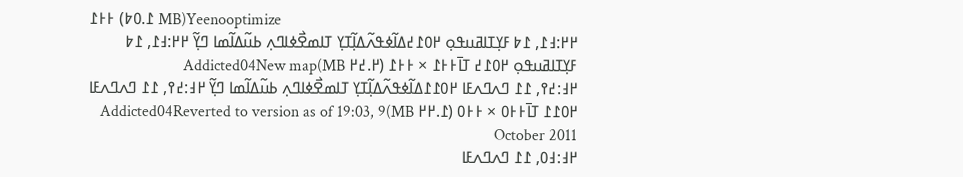߅߅߁ (߁.߀߈ MB)Yeenooptimize
߂߂:߃߁, ߁߈ ߓߌ߲ߠߊߥߎߟߋ߲ ߂߀߁߄ߡߊ߬ߦߟߍ߬ߡߊ߲߬ߠߌ߲ ߠߊߘߐ߯ߦߊߣߍ߲ ߕߎ߬ߡߊ߬ߘߊ ߣߌ߲߬ ߂߂:߃߁, ߁߈ ߓߌ߲ߠߊߥߎߟߋ߲ ߂߀߁߄ ߠߊ߫߅߅߁ × ߅߅߁ (߂.߄߂ MB)Addicted04New map
߂߃:߄߉, ߁߁ ߣߍߣߍߓߊ ߂߀߁߁ߡߊ߬ߦߟߍ߬ߡߊ߲߬ߠߌ߲ ߠߊߘߐ߯ߦߊߣߍ߲ ߕߎ߬ߡߊ߬ߘߊ ߣߌ߲߬ ߂߃:߄߉, ߁߁ ߣߍߣߍߓߊ ߂߀߁߁ ߠߊ߫߅߅߀ × ߅߅߀ (߁.߂߂ MB)Addicted04Reverted to version as of 19:03, 9 October 2011
߂߃:߃߀, ߁߁ ߣߍߣߍߓߊ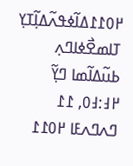߂߀߁߁ߡߊ߬ߦߟߍ߬ߡߊ߲߬ߠߌ߲ ߠߊߘߐ߯ߦߊߣߍ߲ ߕߎ߬ߡߊ߬ߘߊ ߣߌ߲߬ ߂߃:߃߀, ߁߁ ߣߍߣߍߓߊ ߂߀߁߁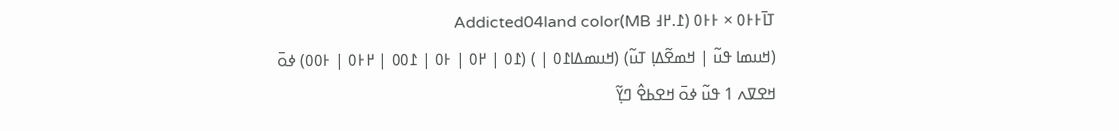ߠߊ߫߅߅߀ × ߅߅߀ (߁.߂߃ MB)Addicted04land color
(ߞߎߘߊ ߟߎ߬ | ߞߘߐ߬ߡߊ߲ ߠߎ߬) (ߞߎߘߡߊ߁߀ | ) (߁߀ | ߂߀ | ߅߀ | ߁߀߀ | ߂߅߀ | ߅߀߀) ߦߋ߫
ߞߐߜߍ 1 ߟߎ߬ ߦߋ߫ ߞߐߕߐ߮ ߣߌ߲߬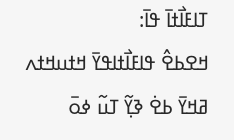ߠߊߓߊ߯ߙߊ߫ ߟߊ߫:
ߞߐߕߐ߮ ߟߊߓߊ߯ߙߊߟߌ߫ ߞߙߎߞߙߍ
ߥߞߌ߫ ߕߐ߭ ߢߌ߲߬ ߠߎ߬ ߦߋ߫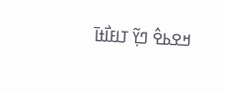ߞߐߕߐ߮ ߣߌ߲߬ ߠߊߓߊ߯ߙߊ߫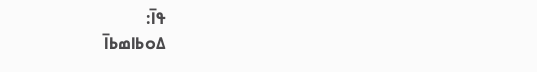ߟߊ߫:
ߡߋߕߊߘߕߊ߫